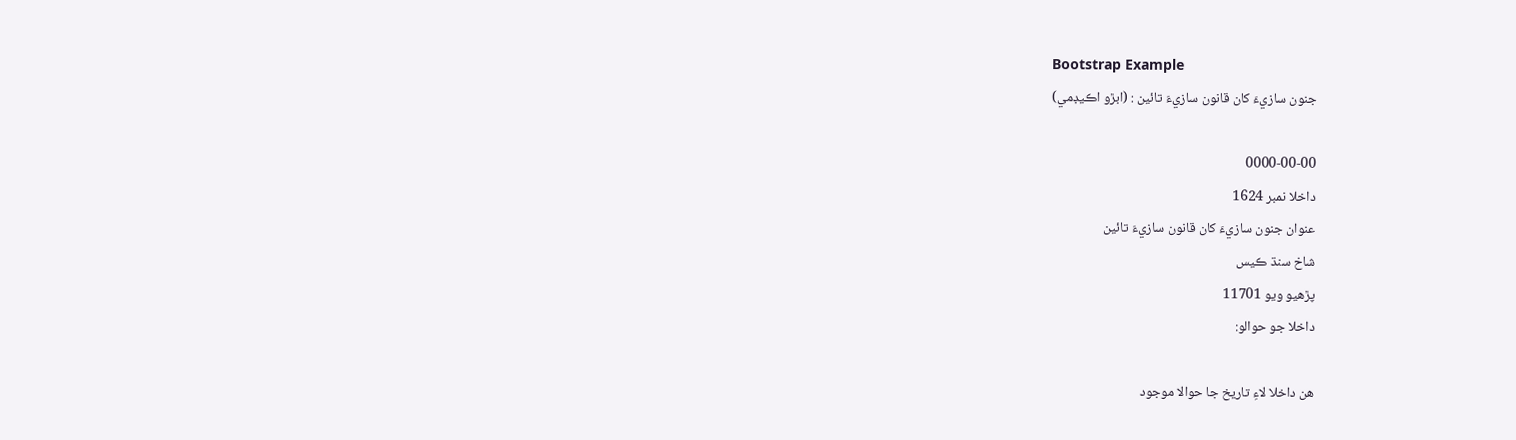Bootstrap Example
جنون سازيءَ کان قانون سازيءَ تائين : (ابڙو اڪيڊمي)

0000-00-00
داخلا نمبر 1624
عنوان جنون سازيءَ کان قانون سازيءَ تائين
شاخ سنڌ ڪيس
پڙهيو ويو 11701
داخلا جو حوالو:

هن داخلا لاءِ تاريخ جا حوالا موجود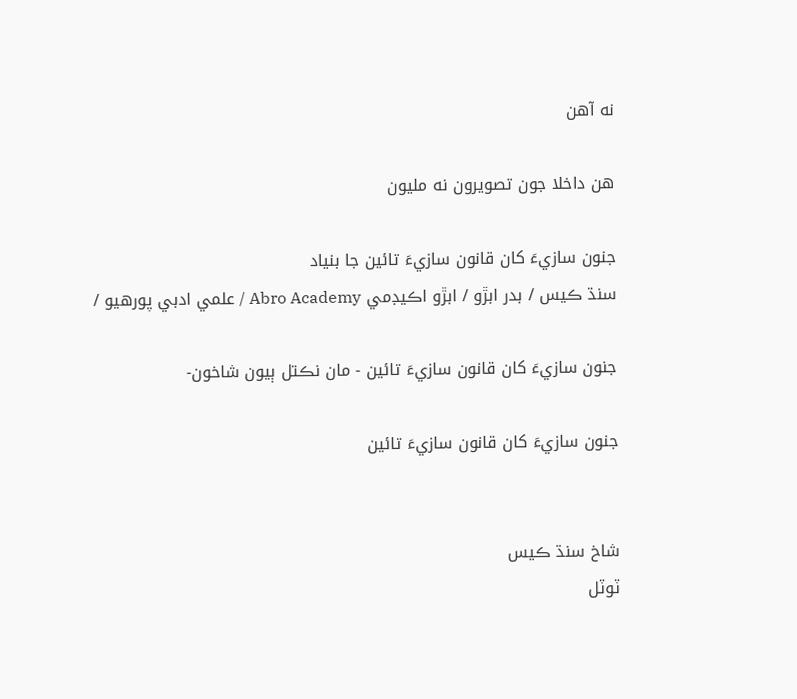نه آهن

هن داخلا جون تصويرون نه مليون

جنون سازيءَ کان قانون سازيءَ تائين جا بنياد
سنڌ ڪيس / بدر ابڙو / ابڙو اڪيڊمي Abro Academy / علمي ادبي پورهيو /

جنون سازيءَ کان قانون سازيءَ تائين - مان نڪتل ٻيون شاخون-

جنون سازيءَ کان قانون سازيءَ تائين


شاخ سنڌ ڪيس
ٽوٽل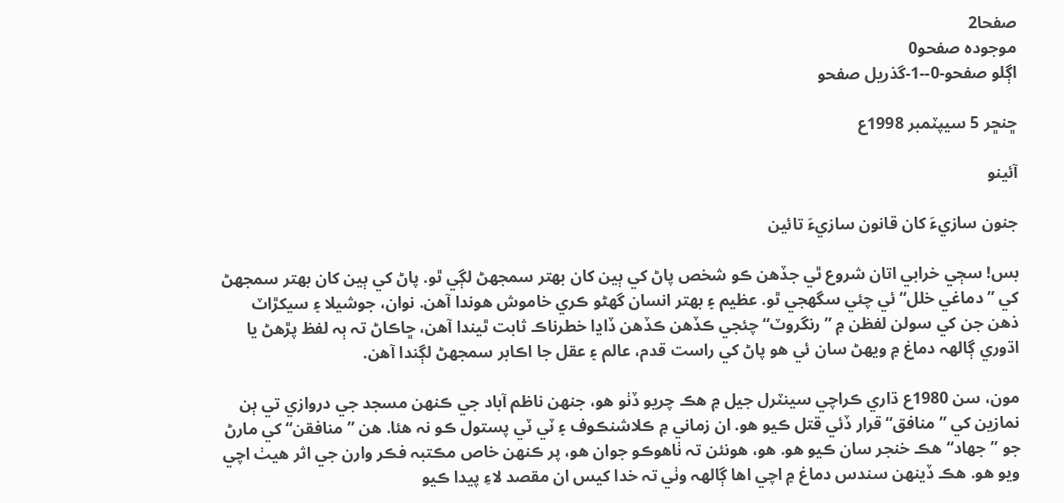صفحا2
موجودہ صفحو0
اڳلو صفحو-0--1-گذريل صفحو

ڇنڇر 5 سيپٽمبر 1998ع

آئينو

جنون سازيءَ کان قانون سازيءَ تائين

بس! سڄي خرابي اتان شروع ٿي جڏهن ڪو شخص پاڻ کي ٻين کان بھتر سمجهڻ لڳي ٿو. پاڻ کي ٻين کان بھتر سمجهڻ کي ”دماغي خلل“ ئي چئي سگهجي ٿو. عظيم ۽ بھتر انسان گهڻو ڪري خاموش هوندا آهن. نوان، جوشيلا ۽ سيکڙاٽ ذهن جن کي سولن لفظن ۾ ”رنگروٽ“ چئجي ڪڏهن ڪڏهن ڏاڍا خطرناڪ ثابت ٿيندا آهن، ڇاڪاڻ تہ ٻہ لفظ پڙهڻ يا اڌوري ڳالھہ دماغ ۾ ويھڻ سان ئي هو پاڻ کي راست قدم، عالم ۽ عقل جا اڪابر سمجهڻ لڳندا آهن.

مون، سن 1980ع ڌاري ڪراچي سينٽرل جيل ۾ هڪ چريو ڏٺو هو، جنھن ناظم آباد جي ڪنھن مسجد جي دروازي تي ٻن نمازين کي ”منافق“ قرار ڏئي قتل ڪيو هو. ان زماني ۾ ڪلاشنڪوف ۽ ٽي ٽي پستول ڪو نہ هئا. هن ”منافقن“ کي مارڻ جو ”جھاد“ هڪ خنجر سان ڪيو هو. هو، هونئن تہ ٺاهوڪو جوان هو، پر ڪنھن خاص مڪتبہ فڪر وارن جي اثر هيٺ اچي ويو هو. هڪ ڏينھن سندس دماغ ۾ اچي اها ڳالھہ وٺي تہ خدا کيس ان مقصد لاءِ پيدا ڪيو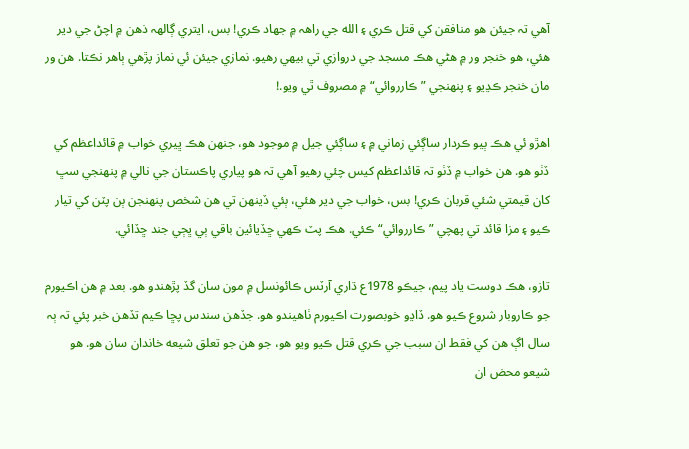آهي تہ جيئن هو منافقن کي قتل ڪري ۽ الله جي راھہ ۾ جهاد ڪري! بس، ايتري ڳالھہ ذهن ۾ اچڻ جي دير هئي، هو خنجر ور ۾ هڻي هڪ مسجد جي دروازي تي بيھي رهيو. نمازي جيئن ئي نماز پڙهي ٻاهر نڪتا. هن ور مان خنجر ڪڍيو ۽ پنھنجي ”ڪارروائي“ ۾ مصروف ٿي ويو.!

اهڙو ئي هڪ ٻيو ڪردار ساڳئي زماني ۾ ۽ ساڳئي جيل ۾ موجود هو، جنھن هڪ ڀيري خواب ۾ قائداعظم کي ڏٺو هو. هن خواب ۾ ڏٺو تہ قائداعظم کيس چئي رهيو آهي تہ هو پياري پاڪستان جي نالي ۾ پنھنجي سڀ کان قيمتي شئي قربان ڪري! بس، خواب جي دير هئي، ٻئي ڏينھن تي هن شخص پنھنجن ٻن پٽن کي تيار ڪيو ۽ مزا قائد تي پھچي ”ڪارروائي“ ڪئي. هڪ پٽ ڪهي ڇڏيائين باقي ٻي ڀڄي جند ڇڏائي.

تازو، هڪ دوست ياد پيم، جيڪو 1978ع ڌاري آرٽس ڪائونسل ۾ مون سان گڏ پڙهندو هو. بعد ۾ هن اڪيورم جو ڪاروبار شروع ڪيو هو. ڏاڍو خوبصورت اڪيورم ٺاهيندو هو. جڏهن سندس پڇا ڪيم تڏهن خبر پئي تہ ٻہ سال اڳ هن کي فقط ان سبب جي ڪري قتل ڪيو ويو هو، جو هن جو تعلق شيعه خاندان سان هو. هو شيعو محض ان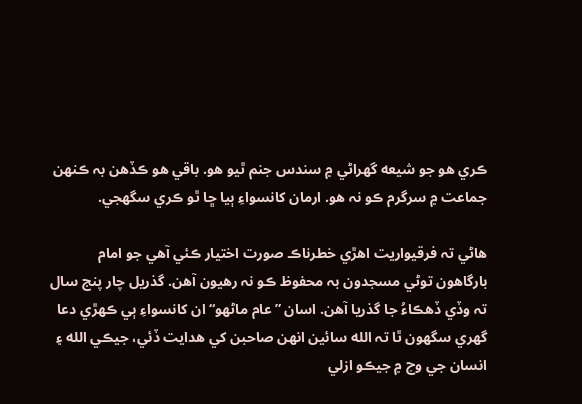ڪري هو جو شيعه گهراڻي ۾ سندس جنم ٿيو هو. باقي هو ڪڏهن بہ ڪنھن جماعت ۾ سرگرم ڪو نہ هو. ارمان کانسواءِ ٻيا ڇا ٿو ڪري سگهجي.

هاڻي تہ فرقيواريت اهڙي خطرناڪ صورت اختيار ڪئي آهي جو امام بارگاهون توڻي مسجدون بہ محفوظ ڪو نہ رهيون آهن. گذريل چار پنج سال تہ وڏي ڏهڪاءُ جا گذريا آهن. اسان ”عام ماڻهو“ ان کانسواءِ ٻي ڪھڙي دعا گهري سگهون ٿا تہ الله سائين انھن صاحبن کي هدايت ڏئي، جيڪي الله ۽ انسان جي وچ ۾ جيڪو ازلي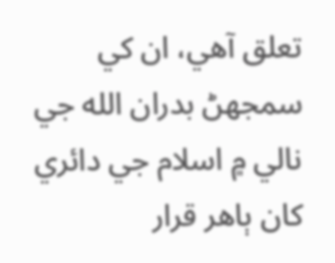تعلق آهي، ان کي سمجهڻ بدران الله جي نالي ۾ اسلام جي دائري کان ٻاهر قرار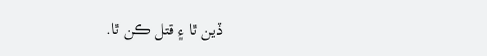ڏين ٿا ۽ قتل ڪن ٿا.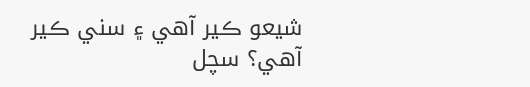شيعو ڪير آهي ۽ سني ڪير آهي؟ سچل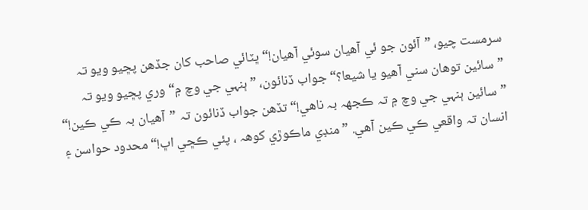سرمست چيو، ”آئون جو ئي آهيان سوئي آهيان!“ ڀٽائي صاحب کان جڏهن پڇيو ويو تہ ”سائين توهان سني آهيو يا شيعا؟“ جواب ڏنائون، ”ٻنہي جي وچ ۾“ وري پڇيو ويو تہ ”سائين ٻنہي جي وچ ۾ تہ ڪجھہ بہ ناهي!“ تڏهن جواب ڏنائون تہ ”آهيان بہ ڪي ڪين!“ انسان تہ واقعي ڪي ڪين آهي. ”منڊي ماڪوڙي کوھہ ، پئي ڪڇي اڀ!“ محدود حواسن ۽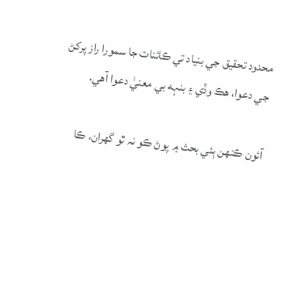محدود تحقيق جي بنياد تي ڪائنات جا سمورا راز پرکڻ جي دعوا، هڪ وڏي ۽ بنہه بي معنيٰ دعوا آهي.

آئون ڪنھن ٻئي بحث ۾ پوڻ ڪو نہ ٿو گهران، ڪا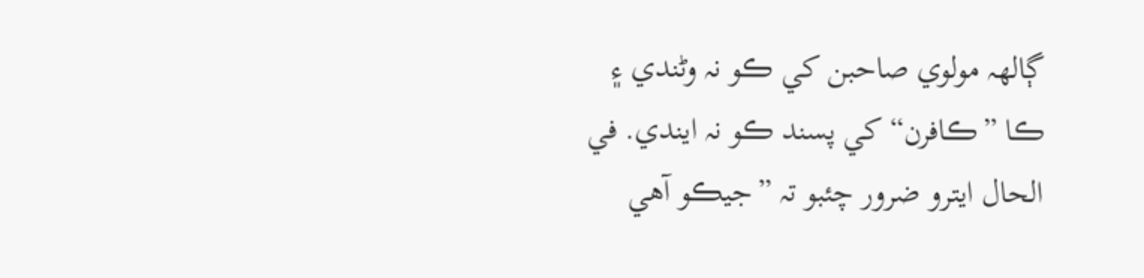ڳالھہ مولوي صاحبن کي ڪو نہ وڻندي ۽ ڪا ”ڪافرن“ کي پسند ڪو نہ ايندي. في الحال ايترو ضرور چئبو تہ ”جيڪو آهي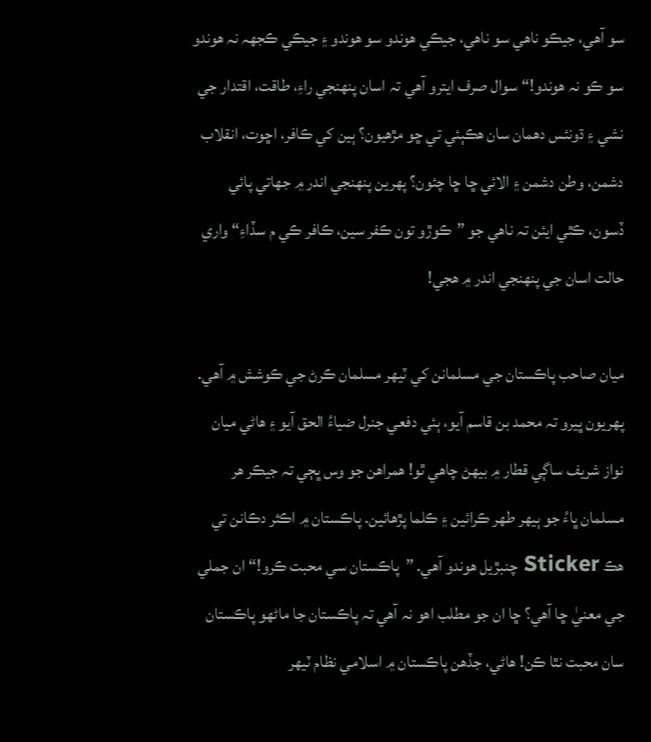سو آهي، جيڪو ناهي سو ناهي، جيڪي هوندو سو هوندو ۽ جيڪي ڪجھہ نہ هوندو سو ڪو نہ هوندو!“ سوال صرف ايترو آهي تہ اسان پنھنجي راءِ، طاقت، اقتدار جي نشي ۽ ڌونئس دهمان سان هڪٻئي تي ڇو مڙهيون؟ ٻين کي ڪافر، اڇوت، انقلاب دشمن، وطن دشمن ۽ الائي ڇا ڇا چئون؟ پھرين پنھنجي اندر ۾ جهاتي پائي ڏسون، ڪٿي ايئن تہ ناهي جو ”ڪوڙو تون ڪفر سين، ڪافر ڪي م سڏاءِ“ واري حالت اسان جي پنھنجي اندر ۾ هجي!

ميان صاحب پاڪستان جي مسلمانن کي ٽيھر مسلمان ڪرڻ جي ڪوشش ۾ آهي. پھريون ڀيرو تہ محمد بن قاسم آيو، ٻئي دفعي جنرل ضياءُ الحق آيو ۽ هاڻي ميان نواز شريف ساڳي قطار ۾ بيھڻ چاهي ٿو! همراهن جو وس ڀڄي تہ جيڪر هر مسلمان ڀاءُ جو ٻيھر طهر ڪرائين ۽ ڪلما پڙهائين. پاڪستان ۾ اڪثر دڪانن تي هڪ Sticker چنبڙيل هوندو آهي. ”پاڪستان سي محبت ڪرو!“ ان جملي جي معنيٰ ڇا آهي؟ ڇا ان جو مطلب اهو نہ آهي تہ پاڪستان جا ماڻهو پاڪستان سان محبت نٿا ڪن! هاڻي، جڏهن پاڪستان ۾ اسلامي نظام ٽيھر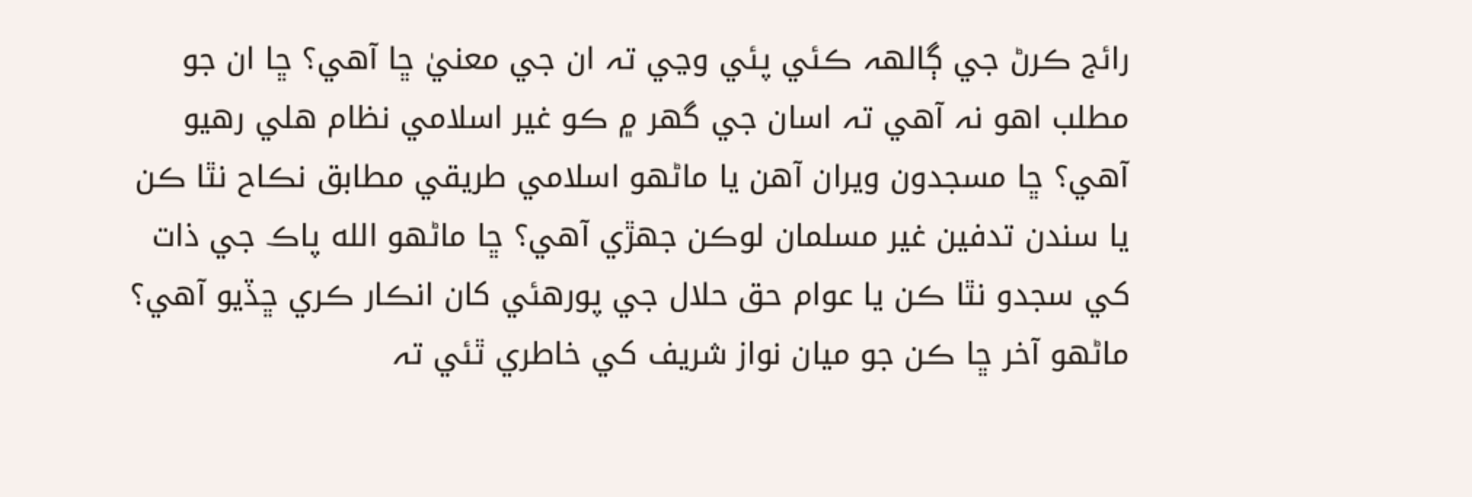رائج ڪرڻ جي ڳالھہ ڪئي پئي وڃي تہ ان جي معنيٰ ڇا آهي؟ ڇا ان جو مطلب اهو نہ آهي تہ اسان جي گهر ۾ ڪو غير اسلامي نظام هلي رهيو آهي؟ ڇا مسجدون ويران آهن يا ماڻهو اسلامي طريقي مطابق نڪاح نٿا ڪن يا سندن تدفين غير مسلمان لوڪن جھڙي آهي؟ ڇا ماڻهو الله پاڪ جي ذات کي سجدو نٿا ڪن يا عوام حق حلال جي پورهئي کان انڪار ڪري ڇڏيو آهي؟ ماڻهو آخر ڇا ڪن جو ميان نواز شريف کي خاطري ٿئي تہ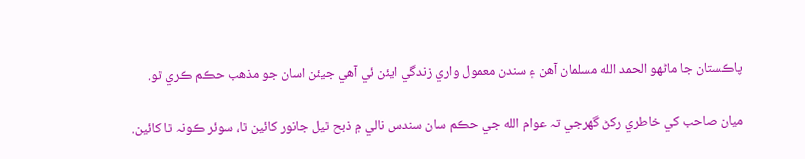پاڪستان جا ماڻهو الحمد الله مسلمان آهن ۽ سندن معمول واري زندگي ايئن ئي آهي جيئن اسان جو مذهب حڪم ڪري ٿو.

ميان صاحب کي خاطري رکڻ گهرجي تہ عوام الله جي حڪم سان سندس نالي ۾ ذبح ٿيل جانور کائين ٿا، سوئر ڪونہ ٿا کائين.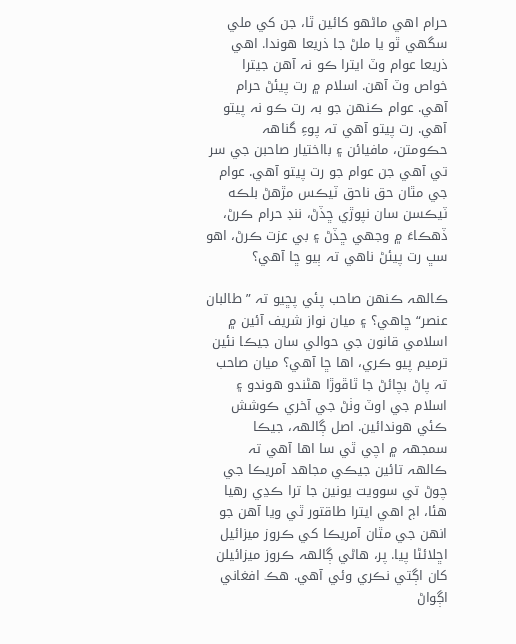حرام اهي ماڻهو کائين ٿا، جن کي ملي سگهي ٿو يا ملڻ جا ذريعا هوندا. اهي ذريعا عوام وٽ ايترا ڪو نہ آهن جيترا خواص وٽ آهن. اسلام ۾ رت پيئڻ حرام آهي. عوام ڪنھن جو بہ رت ڪو نہ پيتو آهي. رت پيتو آهي تہ پوءِ گناھہ حڪومتن، مافيائن ۽ بااختيار صاحبن جي سر تي آهي جن عوام جو رت پيتو آهي. عوام جي مٿان حق ناحق ٽيڪس مڙهڻ بلڪه ٽيڪسن سان نپوڙي ڇڏڻ، ننڊ حرام ڪرڻ، ڏهڪاءَ ۾ وجهي ڇڏڻ ۽ بي عزت ڪرڻ، اهو سڀ رت پيئڻ ناهي تہ ٻيو ڇا آهي؟

ڪالھہ ڪنھن صاحب پئي پڇيو تہ ”طالبان عنصر“ ڇاهي؟ ۽ ميان نواز شريف آئين ۾ اسلامي قانون جي حوالي سان جيڪا نئين ترميم پيو ڪري، اها ڇا آهي؟ ميان صاحب تہ پاڻ بچائڻ جا ٿاڦوڙا هڻندو هوندو ۽ اسلام جي اوٽ وٺڻ جي آخري ڪوشش ڪئي هوندائين. اصل ڳالھہ، جيڪا سمجھہ ۾ اچي ٿي سا اها آهي تہ ڪالھہ تائين جيڪي مجاهد آمريڪا جي چوڻ تي سوويت يونين جا ترا ڪڍي رهيا هئا، اڄ اهي ايترا طاقتور ٿي ويا آهن جو انھن جي مٿان آمريڪا کي ڪروز ميزائيل اڇلائڻا پيا. پر، هاڻي ڳالھہ ڪروز ميزائيلن کان اڳتي نڪري وئي آهي. هڪ افغاني اڳواڻ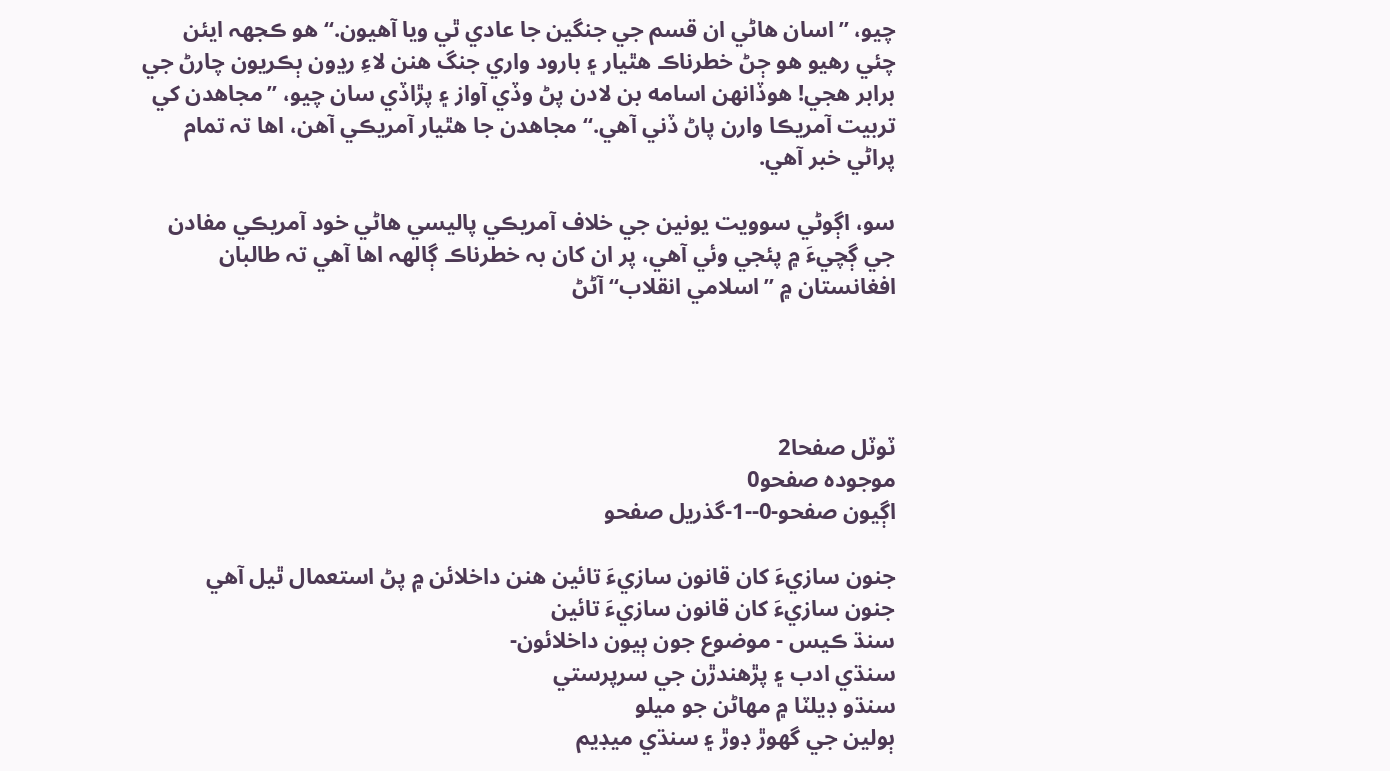چيو، ”اسان هاڻي ان قسم جي جنگين جا عادي ٿي ويا آهيون.“ هو ڪجھہ ايئن چئي رهيو هو ڄڻ خطرناڪ هٿيار ۽ بارود واري جنگ هنن لاءِ رڍون ٻڪريون چارڻ جي برابر هجي! هوڏانھن اسامه بن لادن پڻ وڏي آواز ۽ پڙاڏي سان چيو، ”مجاهدن کي تربيت آمريڪا وارن پاڻ ڏني آهي.“ مجاهدن جا هٿيار آمريڪي آهن، اها تہ تمام پراڻي خبر آهي.

سو، اڳوڻي سوويت يونين جي خلاف آمريڪي پاليسي هاڻي خود آمريڪي مفادن جي ڳچيءَ ۾ پئجي وئي آهي، پر ان کان بہ خطرناڪ ڳالھہ اها آهي تہ طالبان افغانستان ۾ ”اسلامي انقلاب“ آڻڻ




ٽوٽل صفحا2
موجودہ صفحو0
اڳيون صفحو-0--1-گذريل صفحو

جنون سازيءَ کان قانون سازيءَ تائين ھنن داخلائن ۾ پڻ استعمال ٿيل آھي
جنون سازيءَ کان قانون سازيءَ تائين
سنڌ ڪيس - موضوع جون ٻيون داخلائون-
سنڌي ادب ۽ پڙهندڙن جي سرپرستي
سنڌو ڊيلٽا ۾ مهاڻن جو ميلو
ٻولين جي گهوڙ ڊوڙ ۽ سنڌي ميڊيم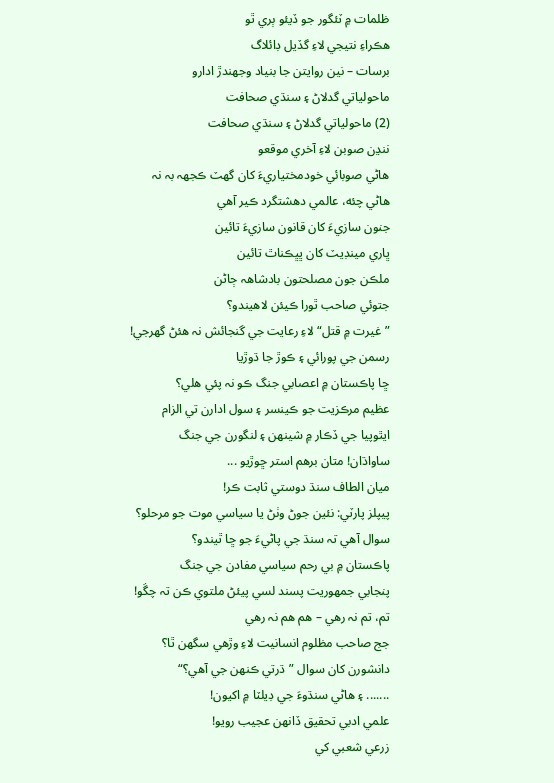ظلمات ۾ ٽئگور جو ڏيئو ٻري ٿو
هڪراءِ نتيجي لاءِ گڏيل ڊائلاگ
برسات – نين روايتن جا بنياد وجهندڙ ادارو
ماحولياتي گدلاڻ ۽ سنڌي صحافت
(2) ماحولياتي گدلاڻ ۽ سنڌي صحافت
ننڍن صوبن لاءِ آخري موقعو
هاڻي صوبائي خودمختياريءَ کان گهٽ ڪجھہ بہ نہ
هاڻي چئه، عالمي دهشتگرد ڪير آهي
جنون سازيءَ کان قانون سازيءَ تائين
ڀاري مينڊيٽ کان ڀڀڪناٿ تائين
ملڪن جون مصلحتون بادشاھہ ڄاڻن
جتوئي صاحب ٿورا ڪيئن لاهيندو؟
”غيرت ۾ قتل“ لاءِ رعايت جي گنجائش نہ هئڻ گهرجي!
رسمن جي پورائي ۽ ڪوڙ جا ڌوڙيا
ڇا پاڪستان ۾ اعصابي جنگ ڪو نہ پئي هلي؟
عظيم مرڪزيت جو ڪينسر ۽ سول ادارن تي الزام
ايٿوپيا جي ڏڪار ۾ شينھن ۽ لنگورن جي جنگ
ساواڌان! متان برهم استر ڇوڙيو ...
ميان الطاف سنڌ دوستي ثابت ڪر!
پيپلز پارٽي: نئين جوڻ وٺڻ يا سياسي موت جو مرحلو؟
سوال آهي تہ سنڌ جي پاڻيءَ جو ڇا ٿيندو؟
پاڪستان ۾ بي رحم سياسي مفادن جي جنگ
پنجابي جمهوريت پسند لسي پيئڻ ملتوي ڪن تہ چڱو!
تم، تم نہ رهي – هم هم نہ رهي
جج صاحب مظلوم انسانيت لاءِ وڙهي سگهن ٿا؟
دانشورن کان سوال ”ڌرتي ڪنھن جي آهي؟“
....... ۽ هاڻي سنڌوءَ جي ڊيلٽا ۾ اکيون!
علمي ادبي تحقيق ڏانھن عجيب رويو!
زرعي شعبي کي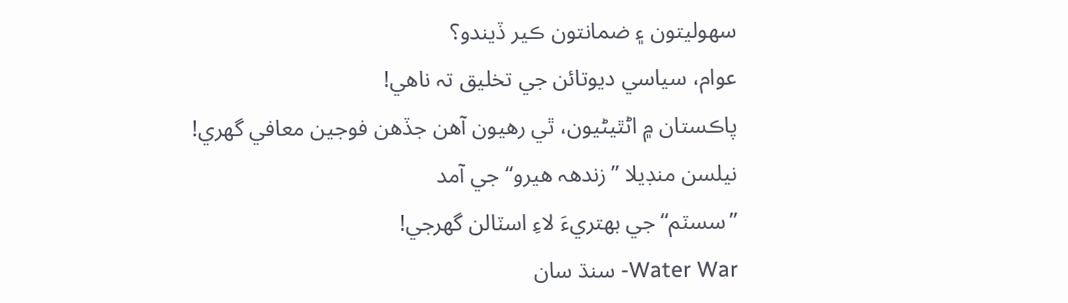سهوليتون ۽ ضمانتون ڪير ڏيندو؟
عوام، سياسي ديوتائن جي تخليق تہ ناهي!
پاڪستان ۾ اڻٿيڻيون، ٿي رهيون آهن جڏهن فوجين معافي گهري!
نيلسن منڊيلا ”زندھہ هيرو“ جي آمد
”سسٽم“ جي بھتريءَ لاءِ اسٽالن گهرجي!
Water War- سنڌ سان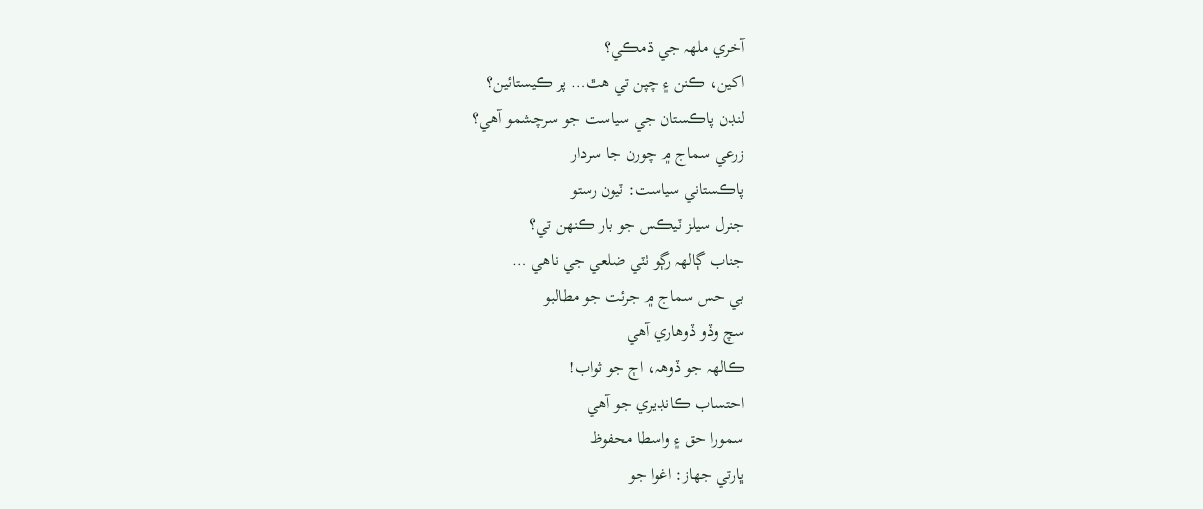آخري ملھہ جي ڌمڪي؟
اکين، ڪنن ۽ چپن تي هٿ… پر ڪيستائين؟
لنڊن پاڪستان جي سياست جو سرچشمو آهي؟
زرعي سماج ۾ چورن جا سردار
پاڪستاني سياست: ٽيون رستو
جنرل سيلز ٽيڪس جو بار ڪنھن تي؟
جناب ڳالھہ رڳو ٺٽي ضلعي جي ناهي …
بي حس سماج ۾ جرئت جو مطالبو
سچ وڏو ڏوهاري آهي
ڪالھہ جو ڏوھہ، اڄ جو ثواب!
احتساب ڪانڊيري جو آهي
سمورا حق ۽ واسطا محفوظ
ڀارتي جهاز: اغوا جو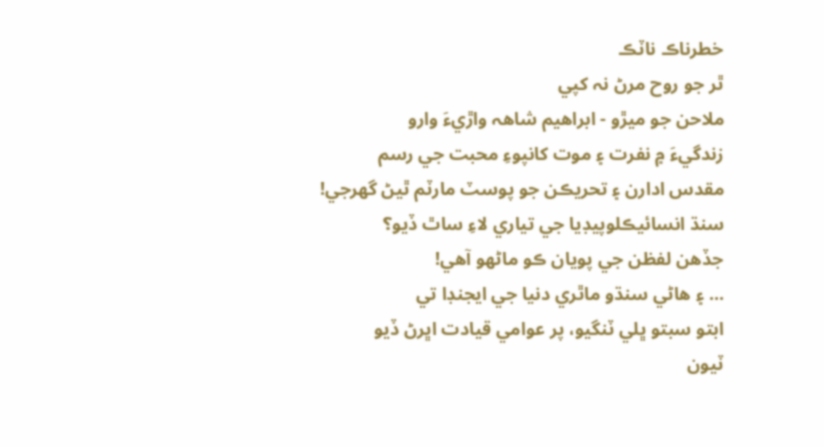خطرناڪ ناٽڪ
ٿر جو روح مرڻ نہ کپي
ملاحن جو ميڙو - ابراهيم شاھہ واڙيءَ وارو
زندگيءَ ۾ نفرت ۽ موت کانپوءِ محبت جي رسم
مقدس ادارن ۽ تحريڪن جو پوسٽ مارٽم ٿيڻ گهرجي!
سنڌ انسائيڪلوپيڊيا جي تياري لاءِ ساٿ ڏيو؟
جڏهن لفظن جي پويان ڪو ماڻهو آهي!
... ۽ هاڻي سنڌو ماٿري دنيا جي ايجنڊا تي
ابتو سبتو ڀلي ٽنگيو، پر عوامي قيادت اڀرڻ ڏيو
ٽيون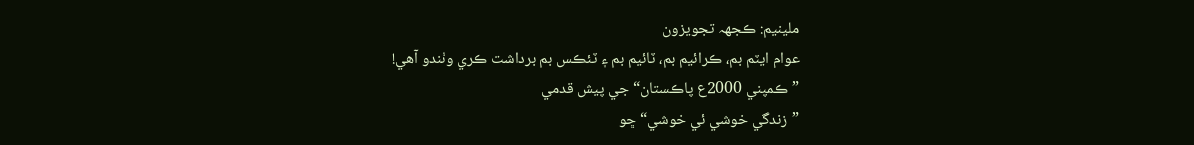ملينيم: ڪجھہ تجويزون
عوام ايٽم بم، ڪرائيم بم، ٽائيم بم ۽ ٽئڪس بم برداشت ڪري وٺندو آهي!
”ڪمپني 2000ع پاڪستان“ جي پيش قدمي
”زندگي خوشي ئي خوشي“ ڇو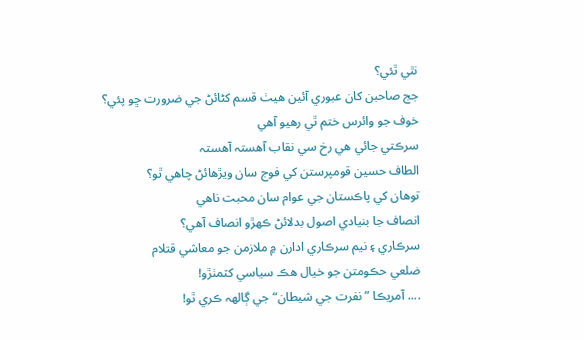نٿي ٿئي؟
جج صاحبن کان عبوري آئين هيٺ قسم کڻائڻ جي ضرورت ڇو پئي؟
خوف جو وائرس ختم ٿي رهيو آهي
سرڪتي جائي هي رخ سي نقاب آهستہ آهستہ
الطاف حسين قومپرستن کي فوج سان ويڙهائڻ چاهي ٿو؟
توهان کي پاڪستان جي عوام سان محبت ناهي
انصاف جا بنيادي اصول بدلائڻ ڪھڙو انصاف آهي؟
سرڪاري ۽ نيم سرڪاري ادارن ۾ ملازمن جو معاشي قتلام
ضلعي حڪومتن جو خيال هڪ سياسي کٽمٺڙو!
.... آمريڪا ”نفرت جي شيطان“ جي ڳالھہ ڪري ٿو!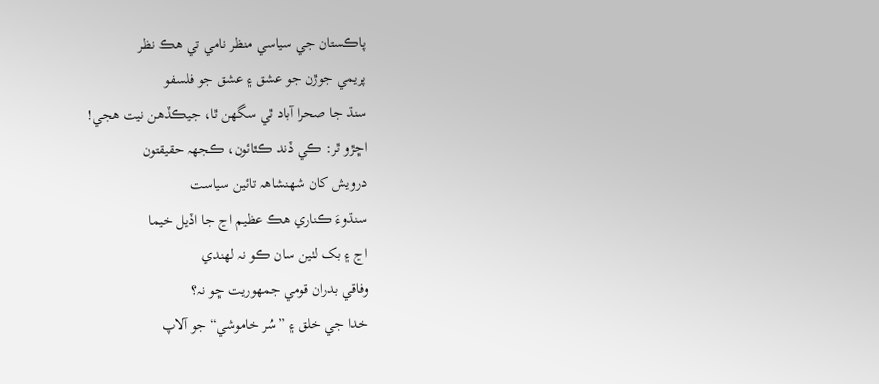پاڪستان جي سياسي منظر نامي تي هڪ نظر
پريمي جوڙن جو عشق ۽ عشق جو فلسفو
سنڌ جا صحرا آباد ٿي سگهن ٿا، جيڪڏهن نيت هجي!
اڇڙو ٿر: ڪي ڏند ڪٿائون، ڪجھہ حقيقتون
درويش کان شهنشاھہ تائين سياست
سنڌوءَ ڪناري هڪ عظيم اڃ جا اڏيل خيما
اڃ ۽ بک لٺين سان ڪو نہ لهندي
وفاقي بدران قومي جمهوريت ڇو نہ؟
خدا جي خلق ۽ ”سُر خاموشي“ جو آلاپ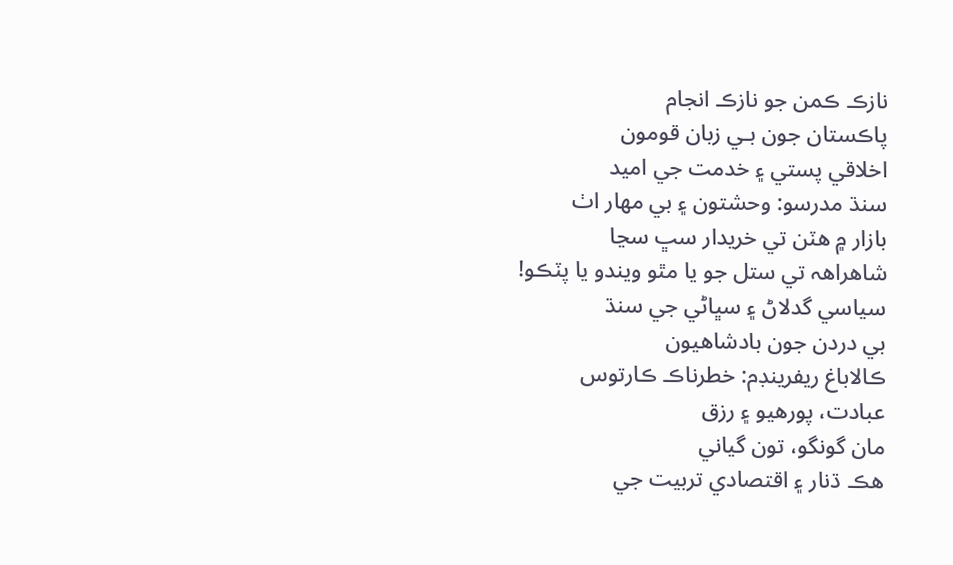نازڪ ڪمن جو نازڪ انجام
پاڪستان جون بـي زبان قومون
اخلاقي پستي ۽ خدمت جي اميد
سنڌ مدرسو: وحشتون ۽ بي مهار اٺ
بازار ۾ هٽن تي خريدار سڀ سڃا
شاهراھہ تي ستل جو يا مٿو ويندو يا پٽڪو!
سياسي گدلاڻ ۽ سڀاڻي جي سنڌ
بي دردن جون بادشاهيون
ڪالاباغ ريفرينڊم: خطرناڪ ڪارتوس
عبادت، پورهيو ۽ رزق
مان گونگو، تون گياني
هڪ ڌنار ۽ اقتصادي تربيت جي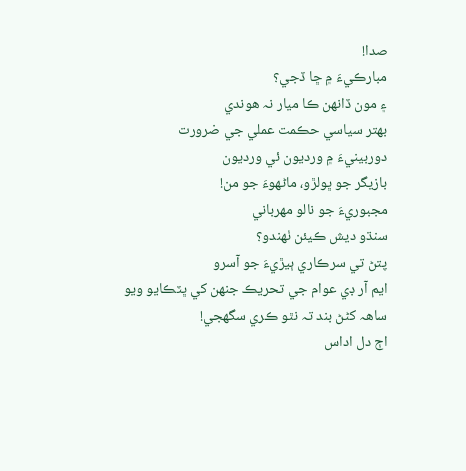صدا!
مبارڪيءَ ۾ ڇا ڏجي؟
۽ مون ڏانھن ڪا ميار نہ هوندي
بھتر سياسي حڪمت عملي جي ضرورت
دوربينيءَ ۾ ورديون ئي ورديون
بازيگر جو ڀولڙو، ماڻهوءَ جو من!
مجبوريءَ جو نالو مهرباني
سنڌو ديش ڪيئن ٺھندو؟
پتڻ تي سرڪاري ٻيڙيءَ جو آسرو
ايم آر ڊي عوام جي تحريڪ جنھن کي ڀٽڪايو ويو
ساھہ کڻڻ بند تہ نٿو ڪري سگهجي!
اڄ دل اداس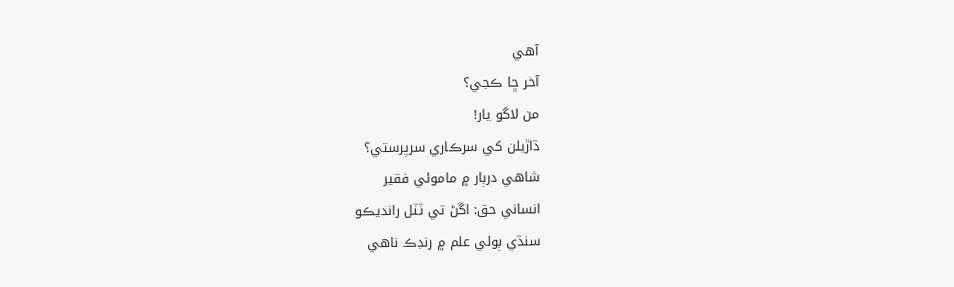آهي
آخر ڇا ڪجي؟
من لاگو يار!
ڌاڙيلن کي سرڪاري سرپرستي؟
شاهي درٻار ۾ ماموئي فقير
انساني حق: اڱڻ تي ٽٽل رانديڪو
سنڌي ٻولي علم ۾ رنڊڪ ناهي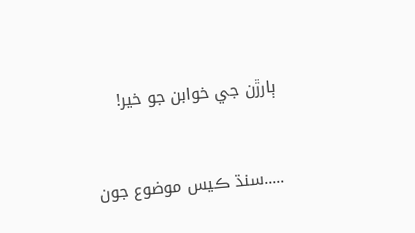ٻارڙن جي خوابن جو خير!


.....سنڌ ڪيس موضوع جون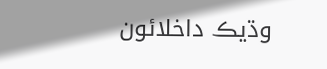وڌيڪ داخلائون